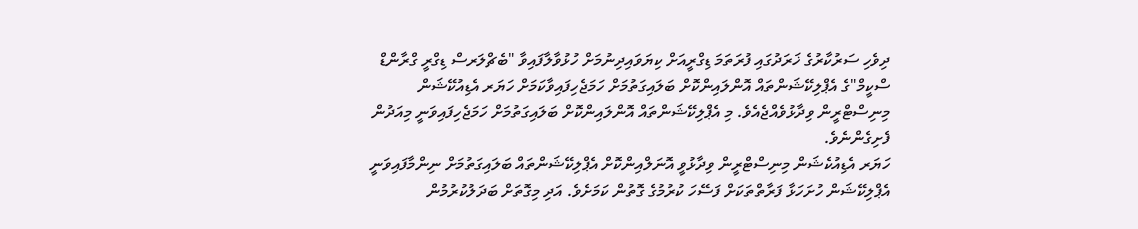ދިވެހި ސަރުކާރުގެ ޚަރަދުގައި ފުރަތަމަ ޑިގްރީއަށް ކިޔަވައިދިނުމަށް ހުޅުވާލާފައިވާ "ބެޗްލަރސް ޑިގްރީ ގްރާންޑް ސްކީމް"ގެ އެޕްލިކޭޝަންތައް އޮންލައިންކޮށް ބަލައިގަތުމަށް ހަމަޖެހިފައިވާކަމަށް ހަޔަރ އެޑިއުކޭޝަން މިނިސްޓްރީން ވިދާޅުވެއްޖެއެވެ. މި އެޕްލިކޭޝަންތައް އޮންލައިންކޮށް ބަލައިގަތުމަށް ހަމަޖެހިފައިވަނީ މިއަދުން ފެށިގެންނެވެ.
ހަޔަރ އެޑިއުކެޝަން މިނިސްޓްރީން ވިދާޅުވީ އޮނަލްއިންކޮށް އެޕްލިކޭޝަންތައް ބަލައިގަތުމަށް ނިންމާފައިވަނީ އެޕްލިކޭޝަން ހުށަހަޅާ ފަރާތްތަކަށް ފަސޭހަ ކުރުމުގެ ގޮތުން ކަމަށެވެ. އަދި މިގޮތަށް ބަދަލުކުރުމުން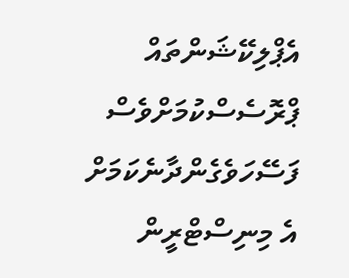އެޕްލިކޭޝަންތައް ޕްރޮސެސްކުމަށްވެސް ފަސޭހަވެގެންދާނެކަމަށް އެ މިނިސްޓްރީން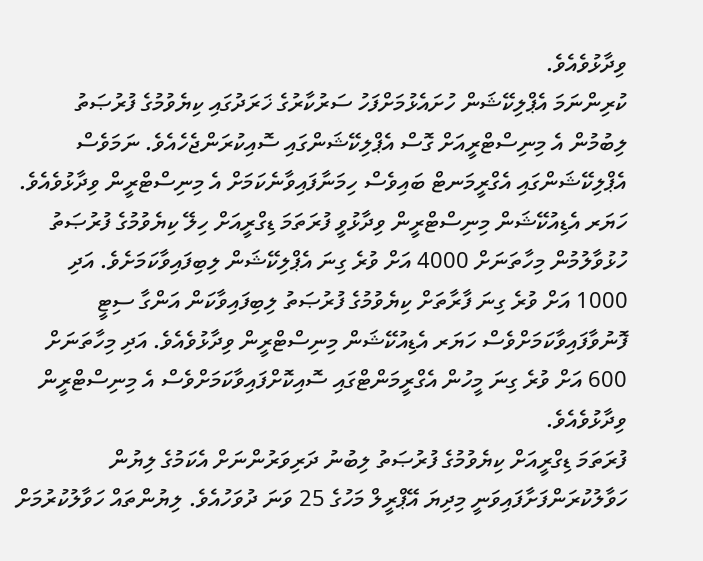ވިދާޅުވެއެވެ.
ކުރިންނަމަ އެޕްލިކޭޝަން ހުށައެޅުމަށްފަހު ސަރުކާރުގެ ޚަރަދުގައި ކިޔެވުމުގެ ފުރުޞަތު ލިބުމުން އެ މިނިސްޓްރީއަށް ގޮސް އެޕްލިކޭޝަންގައި ސޮއިކުރަންޖެހެއެވެ. ނަމަވެސް އެޕްލިކޭޝަންގައި އެގްރީމަނޓް ބައިވެސް ހިމަނާފައިވާނެކަމަށް އެ މިނިސްޓްރީން ވިދާޅުވެއެވެ.
ހަޔަރ އެޑިއުކޭޝަން މިނިސްޓްރީން ވިދާޅުވީ ފުރަތަމަ ޑިގްރީއަށް ހިލޭ ކިޔެވުމުގެ ފުރުޞަތު ހުޅުވާލުމުން މިހާތަނަށް 4000 އަށް ވުރެ ގިނަ އެޕްލިކޭޝަން ލިބިފައިވާކަމަށެވެ. އަދި 1000 އަށް ވުރެ ގިނަ ފާރާތަށް ކިޔެވުމުގެ ފުރުޞަތު ލިބިފައިވާކަން އަންގާ ސިޓީ ފޮނުވާފައިވާކަމަށްވެސް ހަޔަރ އެޑިއުކޭޝަން މިނިސްޓްރީން ވިދާޅުވެއެވެ. އަދި މިހާތަނަށް 600 އަށް ވުރެ ގިނަ މީހުން އެގްރީމަންޓްގައި ސޮއިކޮށްފައިވާކަމަށްވެސް އެ މިނިސްޓްރީން ވިދާޅުވެއެވެ.
ފުރަތަމަ ޑިގްރީއަށް ކިޔެވުމުގެ ފުރުޞަތު ލިބުނު ދަރިވަރުންނަށް އެކަމުގެ ލިޔުން ހަވާލުކުރަންފަށާފައިވަނީ މިދިޔަ އޭޕްރީލް މަހުގެ 25 ވަނަ ދުވަހުއެވެ. ލިޔުންތައް ހަވާލުކުރުމަށް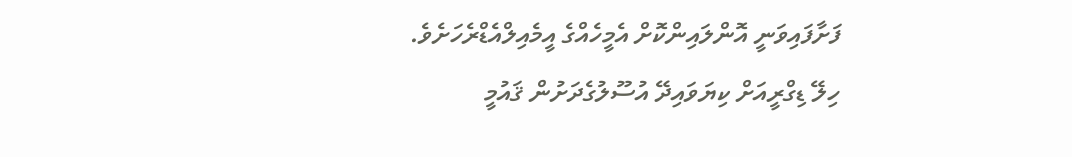ފަށާފައިވަނީ އޮންލައިންކޮށް އެމީހެއްގެ އީމެއިލްއެޑްރެހަށެވެ.
ހިލޭ ޑިގްރީއަށް ކިޔަވައިދޭ އުސޫލުގެދަށުން ޤައުމީ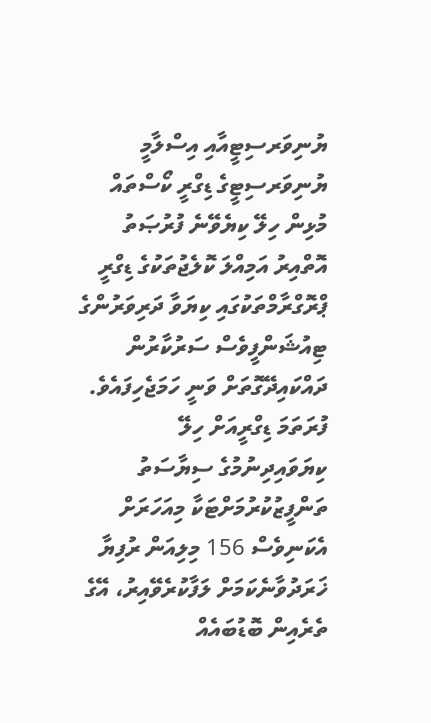ޔުނިވަރސިޓީއާއި އިސްލާމީ ޔުނިވަރސިޓީގެ ޑިގްރީ ކޯސްތައް މުޅިން ހިލޭ ކިޔެވޭނެ ފުރުޞަތު އޮތްއިރު އަމިއްލަ ކޮލެޖުތަކުގެ ޑިގްރީ ޕްރޮގްރާމްތަކުގައި ކިޔަވާ ދަރިވަރުންގެ ޓިއުޝަންފީވެސް ސަރުކާރުން ދައްކައިދޭގޮތަށް ވަނީ ހަމަޖެހިފައެވެ.
ފުރަތަމަ ޑިގްރީއަށް ހިލޭ ކިޔަވައިދިނުމުގެ ސިޔާސަތު ތަންފީޒުކުރުމަށްޓަކާ މިއަހަރަށް އެކަނިވެސް 156 މިލިއަން ރުފިޔާ ޚަރަދުވާނެކަމަށް ލަފާކުރެވޭއިރު، އޭގެ ތެރެއިން ބޮޑުބައެއް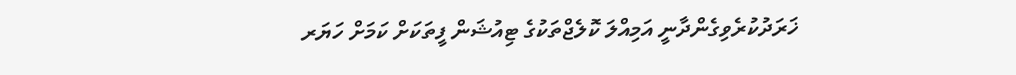ޚަރަދުކުރެވިގެންދާނީ އަމިއްލަ ކޮލެޖްތަކުގެ ޓިއުޝަން ފީތަކަށް ކަމަށް ހަޔަރ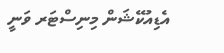އެޑިއުކޭޝަން މިނިސްޓަރ ވަނީ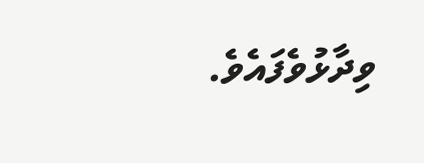ވިދާޅުވެފައެވެ.